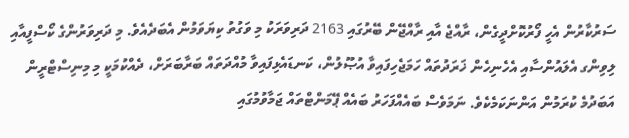ސަރުކާރުން އެހީ ފޯރުކޮށްދީގެން، ރާއްޖެ އާއި ރާއްޖޭން ބޭރުގައި 2163 ދަރިވަރަކު މި ވަގުތު ކިޔަވަމުން އެބަދެއެވެ. މި ދަރިވަރުންގެ ކޯސްފީއާއި ލިވިންގ އެލައުންސާއި އެހެނިހެން ޚަރަދުތައް ހަމަޖެހިފައިވާ އުޞޫލުން، ކަނޑައެޅިފައިވާ މުއްދަތައް ބަރާބަރަށް، ދެއްކުމަކީ މި މިނިސްޓްރީން އަބަދުމެ ކުރަމުން އަންނަކަމެކެވެ. ނަމަވެސް ބައެއްފަހަރު ބައެއް ޕޭމަންޓްތައް ޖަމާވުމުގައި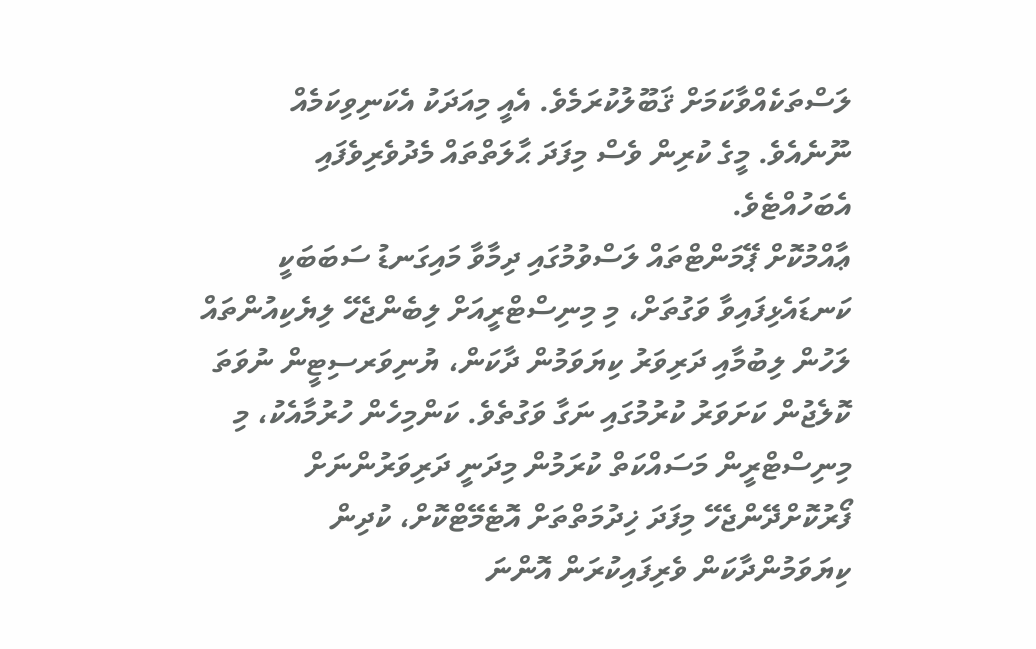ލަސްތަކެއްވާކަމަށް ޤަބޫލުކުރަމެވެ. އެއީ މިއަދަކު އެކަނިވިކަމެއް ނޫނެއެވެ. މީގެ ކުރިން ވެސް މިފަދަ ޙާލަތްތައް މެދުވެރިވެފައި އެބަހުއްޓެވެ.
ޢާއްމުކޮށް ޕޭމަންޓްތައް ލަސްވުމުގައި ދިމާވާ މައިގަނޑު ސަބަބަކީ ކަނޑައެޅިފައިވާ ވަގުތަށް، މި މިނިސްޓްރީއަށް ލިބެންޖެހޭ ލިޔެކިއުންތައް ލަހުން ލިބުމާއި ދަރިވަރު ކިޔަވަމުން ދާކަން، ޔުނިވަރސިޓީން ނުވަތަ ކޮލެޖުން ކަށަވަރު ކުރުމުގައި ނަގާ ވަގުތެވެ. ކަންމިހެން ހުރުމާއެކު، މި މިނިސްޓްރީން މަސައްކަތް ކުރަމުން މިދަނީ ދަރިވަރުންނަށް ފޯރުކޮށްދޭންޖެހޭ މިފަދަ ޚިދުމަތްތަށް އޮޓެމޭޓްކޮށް، ކުދިން ކިޔަވަމުންދާކަން ވެރިފައިކުރަން އޮންނަ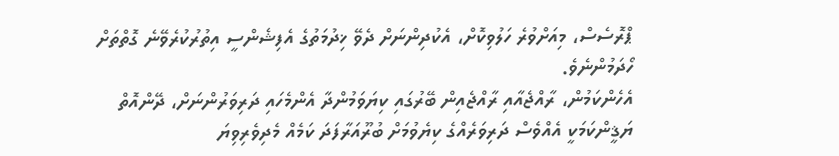ޕްރޮސެސް، މިއަށްވުރެ ހަލުވިކޮށް، އެކުދިންނަށް ދެވޭ ޚިދުމަތުގެ އެފިޝެންސީ އިތުރުކުރެވޭނެ ގޮތްތަށް ހޯދަމުންނެވެ.
އެހެންކަމުން، ރާއްޖެއާއި ރާއްޖެއިން ބޭރުގައި ކިޔަވަމުންދާ އެންމެހައި ދަރިވަރުންނަށް، ދޭންއޮތް ޔަޤީންކަމަކީ އެއްވެސް ދަރިވަރެއްގެ ކިޔެވުމަށް ބުރޫއަރާފަދަ ކަމެއް މެދިވެރިވިޔަ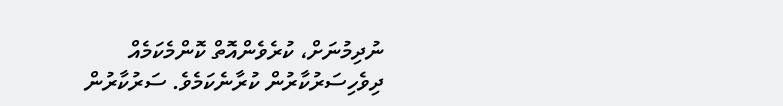ނުދިމުނަށް، ކުރެވެންއޮތް ކޮންމެކަމެއް ދިވެހިސަރުކާރުން ކުރާނެކަމެވެ. ސަރުކާރުން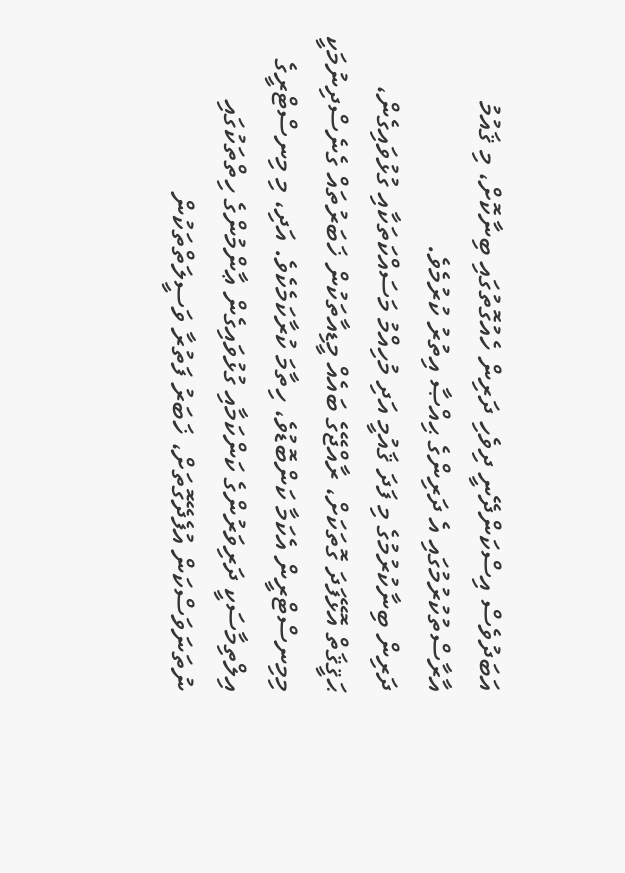އަބަދުވެސް އިސްކަންދޭނީ ދިވެހި ދަރިން ހެއުގޮތުގައި ބިނާކޮށް، މި ޤައުމު އާރާސްތުކުރުމުގައި އެ ދަރިންގެ ޙިއްޞާ އިތުރު ކުރުމެވެ.
ދަރިން ބިނާކުރުމުގެ މި ފަދަ ޤައުމީ އަދި މުހިއްމު މަސައްކަތަކާއި ގުޅުވައިގެން، ޙަޤީޤަތް އޮޅޭފަދަ ގޮތަކަށް، ރާއްޖޭގެ ބައެއް މީޑިއާތަކުން ޚަބަރުތައް ގެނެސްދިނުމަކީ މިމިނސްޓްރީން އެކަމާ ކަންބޮޑުވެ، ހިތާމަ ކުރާކަމެކެވެ. އަދި، މި މިނސްޓްރީގެ އިލްތިމާސަކީ ދަރިވަރުންގެ ކަންކަމާއި ގުޅުވައިގެން ޢާންމުންގެ ހިތްތަކުގައި ނުތަނަވަސްކަން އުފެދޭގޮތަށް، ޚަބަރު ފަތުރާ ވަސީލަތްތަކުން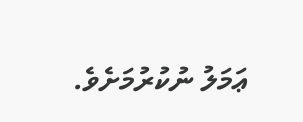ޢަމަލު ނުކުރުމަށެވެ.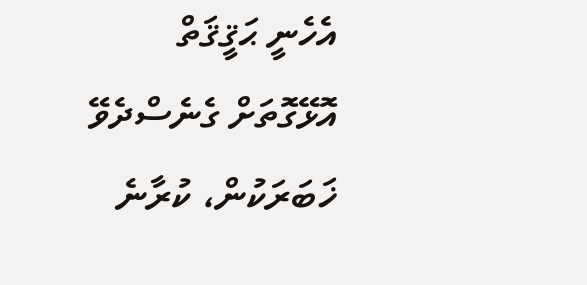އެހެނީ ޙަޤީޤަތް އޮޅޭގޮތަށް ގެނެސްދެވޭ ޚަބަރަކުން، ކުރާނެ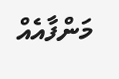މަންފާއެއް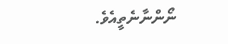ނޯންނާނެތީއެވެ.